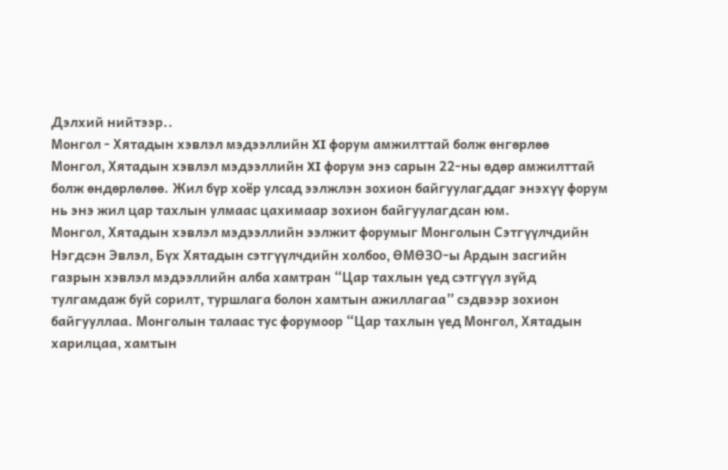Дэлхий нийтээр..
Монгол - Хятадын хэвлэл мэдээллийн XI форум амжилттай болж өнгөрлөө
Монгол, Хятадын хэвлэл мэдээллийн XI форум энэ сарын 22-ны өдөр амжилттай болж өндөрлөлөө. Жил бүр хоёр улсад ээлжлэн зохион байгуулагддаг энэхүү форум нь энэ жил цар тахлын улмаас цахимаар зохион байгуулагдсан юм.
Монгол, Хятадын хэвлэл мэдээллийн ээлжит форумыг Монголын Сэтгүүлчдийн Нэгдсэн Эвлэл, Бүх Хятадын сэтгүүлчдийн холбоо, ӨМӨЗО-ы Ардын засгийн газрын хэвлэл мэдээллийн алба хамтран “Цар тахлын үед сэтгүүл зүйд тулгамдаж буй сорилт, туршлага болон хамтын ажиллагаа” сэдвээр зохион байгууллаа. Монголын талаас тус форумоор “Цар тахлын үед Монгол, Хятадын харилцаа, хамтын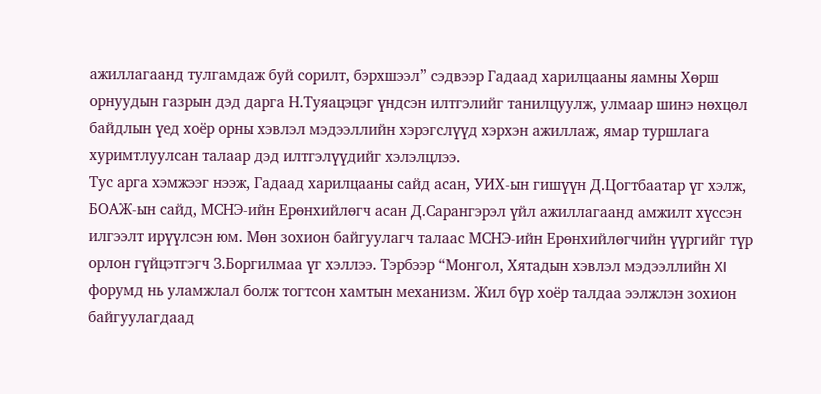ажиллагаанд тулгамдаж буй сорилт, бэрхшээл” сэдвээр Гадаад харилцааны яамны Хөрш орнуудын газрын дэд дарга Н.Туяацэцэг үндсэн илтгэлийг танилцуулж, улмаар шинэ нөхцөл байдлын үед хоёр орны хэвлэл мэдээллийн хэрэгслүүд хэрхэн ажиллаж, ямар туршлага хуримтлуулсан талаар дэд илтгэлүүдийг хэлэлцлээ.
Тус арга хэмжээг нээж, Гадаад харилцааны сайд асан, УИХ-ын гишүүн Д.Цогтбаатар үг хэлж, БОАЖ-ын сайд, МСНЭ-ийн Ерөнхийлөгч асан Д.Сарангэрэл үйл ажиллагаанд амжилт хүссэн илгээлт ирүүлсэн юм. Мөн зохион байгуулагч талаас МСНЭ-ийн Ерөнхийлөгчийн үүргийг түр орлон гүйцэтгэгч З.Боргилмаа үг хэллээ. Тэрбээр “Монгол, Хятадын хэвлэл мэдээллийн XI форумд нь уламжлал болж тогтсон хамтын механизм. Жил бүр хоёр талдаа ээлжлэн зохион байгуулагдаад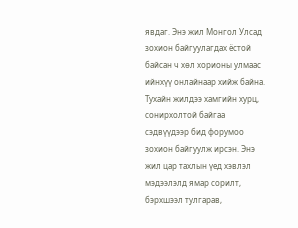явдаг. Энэ жил Монгол Улсад зохион байгуулагдах ёстой байсан ч хөл хорионы улмаас ийнхүү онлайнаар хийж байна. Тухайн жилдээ хамгийн хурц, сонирхолтой байгаа сэдвүүдээр бид форумоо зохион байгуулж ирсэн. Энэ жил цар тахлын үед хэвлэл мэдээлэлд ямар сорилт, бэрхшээл тулгарав,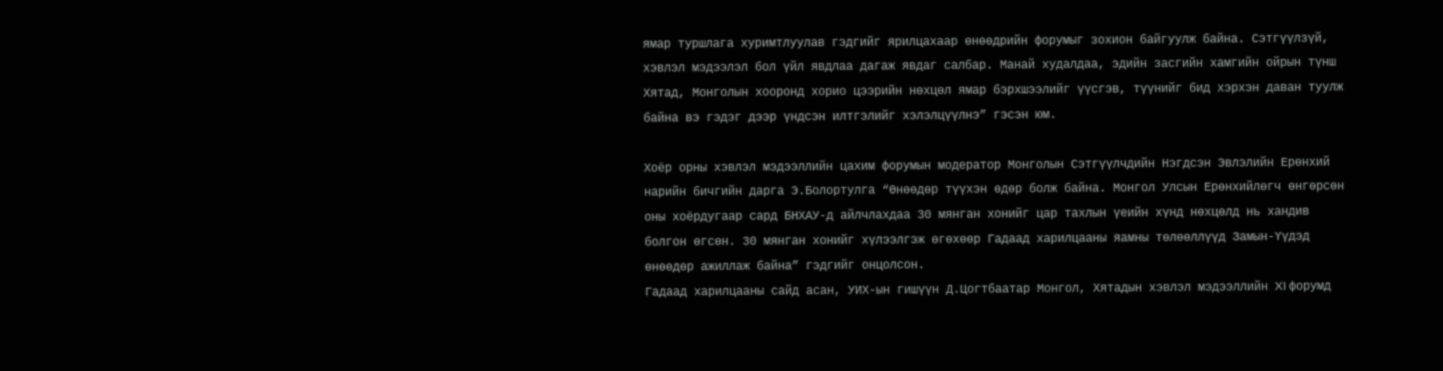ямар туршлага хуримтлуулав гэдгийг ярилцахаар өнөөдрийн форумыг зохион байгуулж байна. Сэтгүүлзүй, хэвлэл мэдээлэл бол үйл явдлаа дагаж явдаг салбар. Манай худалдаа, эдийн засгийн хамгийн ойрын түнш Хятад, Монголын хооронд хорио цээрийн нөхцөл ямар бэрхшээлийг үүсгэв, түүнийг бид хэрхэн даван туулж байна вэ гэдэг дээр үндсэн илтгэлийг хэлэлцүүлнэ” гэсэн юм.

Хоёр орны хэвлэл мэдээллийн цахим форумын модератор Монголын Сэтгүүлчдийн Нэгдсэн Эвлэлийн Ерөнхий нарийн бичгийн дарга Э.Болортулга “Өнөөдөр түүхэн өдөр болж байна. Монгол Улсын Ерөнхийлөгч өнгөрсөн оны хоёрдугаар сард БНХАУ-д айлчлахдаа 30 мянган хонийг цар тахлын үеийн хүнд нөхцөлд нь хандив болгон өгсөн. 30 мянган хонийг хүлээлгэж өгөхөөр Гадаад харилцааны яамны төлөөллүүд Замын-Үүдэд өнөөдөр ажиллаж байна” гэдгийг онцолсон.
Гадаад харилцааны сайд асан, УИХ-ын гишүүн Д.Цогтбаатар Монгол, Хятадын хэвлэл мэдээллийн XI форумд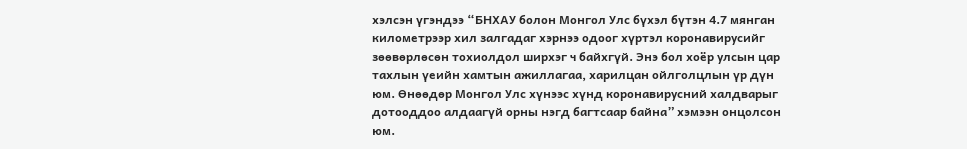хэлсэн үгэндээ “БНХАУ болон Монгол Улс бүхэл бүтэн 4.7 мянган километрээр хил залгадаг хэрнээ одоог хүртэл коронавирусийг зөөвөрлөсөн тохиолдол ширхэг ч байхгүй. Энэ бол хоёр улсын цар тахлын үеийн хамтын ажиллагаа, харилцан ойлголцлын үр дүн юм. Өнөөдөр Монгол Улс хүнээс хүнд коронавирусний халдварыг дотооддоо алдаагүй орны нэгд багтсаар байна” хэмээн онцолсон юм.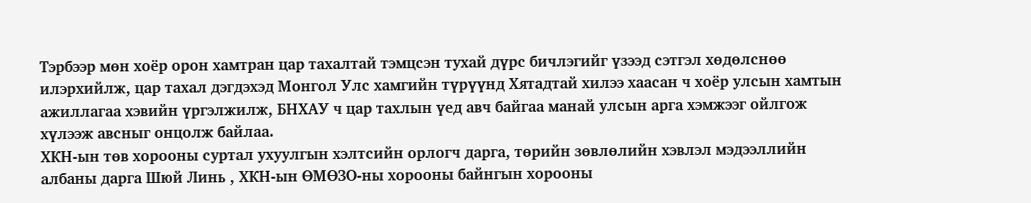Тэрбээр мөн хоёр орон хамтран цар тахалтай тэмцсэн тухай дүрс бичлэгийг үзээд сэтгэл хөдөлснөө илэрхийлж, цар тахал дэгдэхэд Монгол Улс хамгийн түрүүнд Хятадтай хилээ хаасан ч хоёр улсын хамтын ажиллагаа хэвийн үргэлжилж, БНХАУ ч цар тахлын үед авч байгаа манай улсын арга хэмжээг ойлгож хүлээж авсныг онцолж байлаа.
ХКН-ын төв хорооны суртал ухуулгын хэлтсийн орлогч дарга, төрийн зөвлөлийн хэвлэл мэдээллийн албаны дарга Шюй Линь , ХКН-ын ӨМӨЗО-ны хорооны байнгын хорооны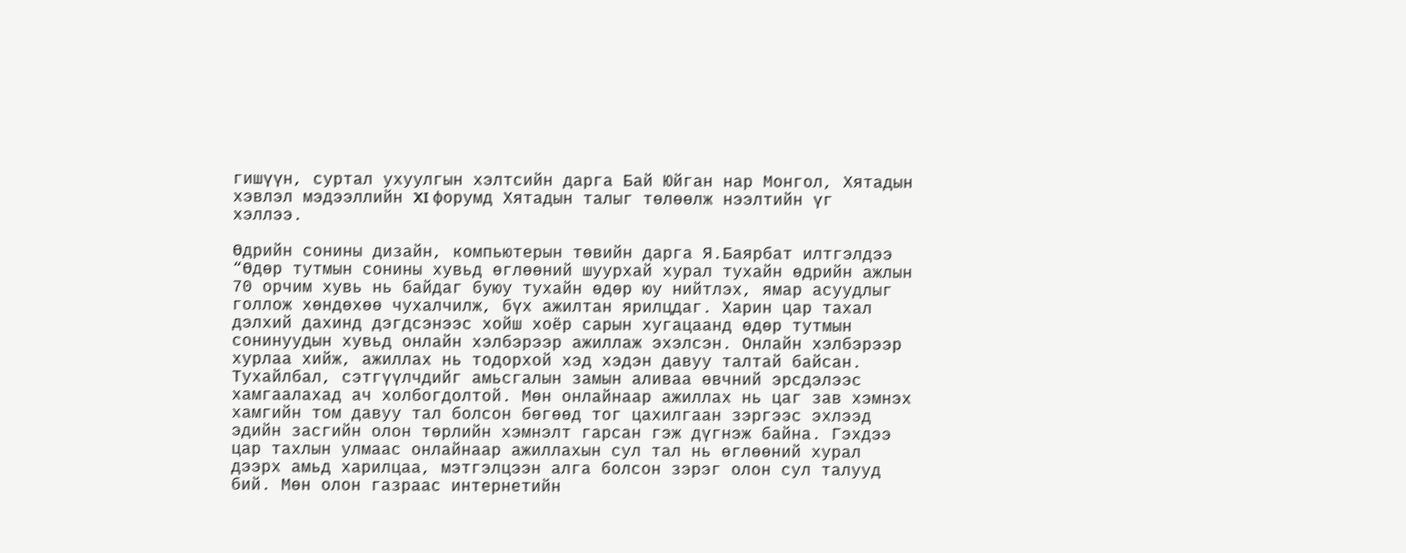гишүүн, суртал ухуулгын хэлтсийн дарга Бай Юйган нар Монгол, Хятадын хэвлэл мэдээллийн XI форумд Хятадын талыг төлөөлж нээлтийн үг хэллээ.

Өдрийн сонины дизайн, компьютерын төвийн дарга Я.Баярбат илтгэлдээ “Өдөр тутмын сонины хувьд өглөөний шуурхай хурал тухайн өдрийн ажлын 70 орчим хувь нь байдаг буюу тухайн өдөр юу нийтлэх, ямар асуудлыг голлож хөндөхөө чухалчилж, бүх ажилтан ярилцдаг. Харин цар тахал дэлхий дахинд дэгдсэнээс хойш хоёр сарын хугацаанд өдөр тутмын сонинуудын хувьд онлайн хэлбэрээр ажиллаж эхэлсэн. Онлайн хэлбэрээр хурлаа хийж, ажиллах нь тодорхой хэд хэдэн давуу талтай байсан. Тухайлбал, сэтгүүлчдийг амьсгалын замын аливаа өвчний эрсдэлээс хамгаалахад ач холбогдолтой. Мөн онлайнаар ажиллах нь цаг зав хэмнэх хамгийн том давуу тал болсон бөгөөд тог цахилгаан зэргээс эхлээд эдийн засгийн олон төрлийн хэмнэлт гарсан гэж дүгнэж байна. Гэхдээ цар тахлын улмаас онлайнаар ажиллахын сул тал нь өглөөний хурал дээрх амьд харилцаа, мэтгэлцээн алга болсон зэрэг олон сул талууд бий. Мөн олон газраас интернетийн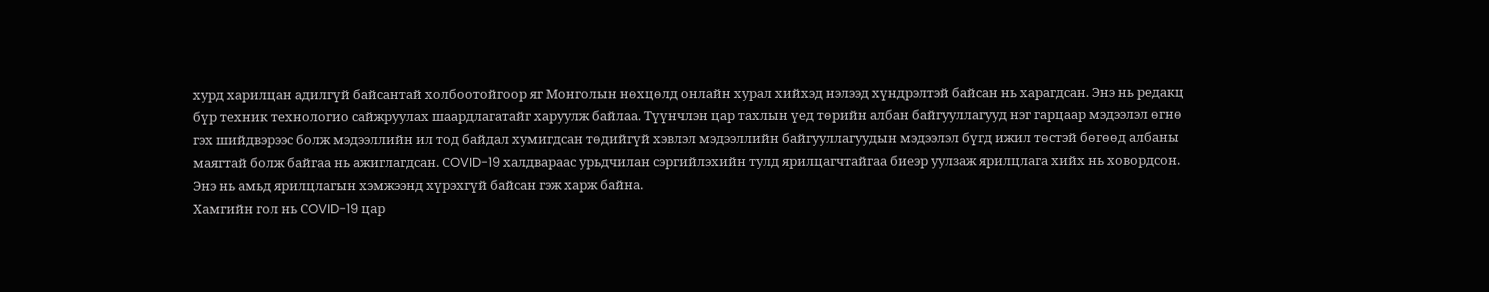хурд харилцан адилгүй байсантай холбоотойгоор яг Монголын нөхцөлд онлайн хурал хийхэд нэлээд хүндрэлтэй байсан нь харагдсан. Энэ нь редакц бүр техник технологио сайжруулах шаардлагатайг харуулж байлаа. Түүнчлэн цар тахлын үед төрийн албан байгууллагууд нэг гарцаар мэдээлэл өгнө гэх шийдвэрээс болж мэдээллийн ил тод байдал хумигдсан төдийгүй хэвлэл мэдээллийн байгууллагуудын мэдээлэл бүгд ижил төстэй бөгөөд албаны маягтай болж байгаа нь ажиглагдсан. СOVID-19 халдвараас урьдчилан сэргийлэхийн тулд ярилцагчтайгаа биеэр уулзаж ярилцлага хийх нь ховордсон. Энэ нь амьд ярилцлагын хэмжээнд хүрэхгүй байсан гэж харж байна.
Хамгийн гол нь СOVID-19 цар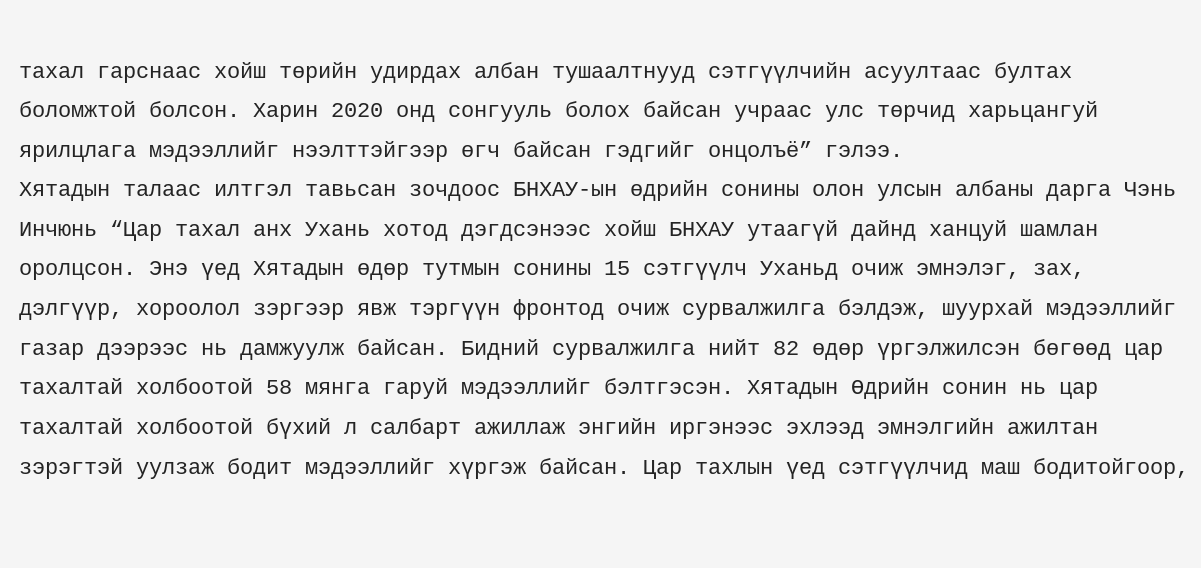тахал гарснаас хойш төрийн удирдах албан тушаалтнууд сэтгүүлчийн асуултаас бултах боломжтой болсон. Харин 2020 онд сонгууль болох байсан учраас улс төрчид харьцангуй ярилцлага мэдээллийг нээлттэйгээр өгч байсан гэдгийг онцолъё” гэлээ.
Хятадын талаас илтгэл тавьсан зочдоос БНХАУ-ын өдрийн сонины олон улсын албаны дарга Чэнь Инчюнь “Цар тахал анх Ухань хотод дэгдсэнээс хойш БНХАУ утаагүй дайнд ханцуй шамлан оролцсон. Энэ үед Хятадын өдөр тутмын сонины 15 сэтгүүлч Уханьд очиж эмнэлэг, зах, дэлгүүр, хороолол зэргээр явж тэргүүн фронтод очиж сурвалжилга бэлдэж, шуурхай мэдээллийг газар дээрээс нь дамжуулж байсан. Бидний сурвалжилга нийт 82 өдөр үргэлжилсэн бөгөөд цар тахалтай холбоотой 58 мянга гаруй мэдээллийг бэлтгэсэн. Хятадын Өдрийн сонин нь цар тахалтай холбоотой бүхий л салбарт ажиллаж энгийн иргэнээс эхлээд эмнэлгийн ажилтан зэрэгтэй уулзаж бодит мэдээллийг хүргэж байсан. Цар тахлын үед сэтгүүлчид маш бодитойгоор,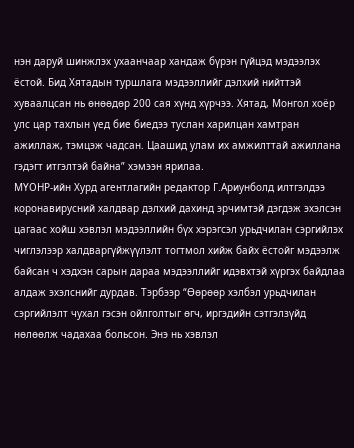нэн даруй шинжлэх ухаанчаар хандаж бүрэн гүйцэд мэдээлэх ёстой. Бид Хятадын туршлага мэдээллийг дэлхий нийттэй хуваалцсан нь өнөөдөр 200 сая хүнд хүрчээ. Хятад, Монгол хоёр улс цар тахлын үед бие биедээ туслан харилцан хамтран ажиллаж, тэмцэж чадсан. Цаашид улам их амжилттай ажиллана гэдэгт итгэлтэй байна” хэмээн ярилаа.
МҮОНР-ийн Хурд агентлагийн редактор Г.Ариунболд илтгэлдээ коронавирусний халдвар дэлхий дахинд эрчимтэй дэгдэж эхэлсэн цагаас хойш хэвлэл мэдээллийн бүх хэрэгсэл урьдчилан сэргийлэх чиглэлээр халдваргүйжүүлэлт тогтмол хийж байх ёстойг мэдээлж байсан ч хэдхэн сарын дараа мэдээллийг идэвхтэй хүргэх байдлаа алдаж эхэлснийг дурдав. Тэрбээр “Өөрөөр хэлбэл урьдчилан сэргийлэлт чухал гэсэн ойлголтыг өгч, иргэдийн сэтгэлзүйд нөлөөлж чадахаа больсон. Энэ нь хэвлэл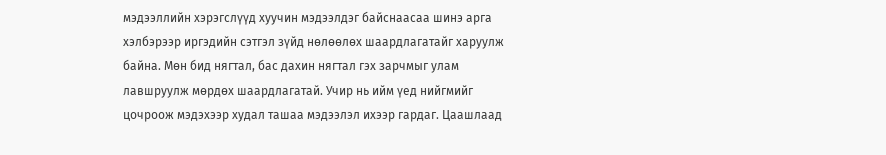мэдээллийн хэрэгслүүд хуучин мэдээлдэг байснаасаа шинэ арга хэлбэрээр иргэдийн сэтгэл зүйд нөлөөлөх шаардлагатайг харуулж байна. Мөн бид нягтал, бас дахин нягтал гэх зарчмыг улам лавшруулж мөрдөх шаардлагатай. Учир нь ийм үед нийгмийг цочроож мэдэхээр худал ташаа мэдээлэл ихээр гардаг. Цаашлаад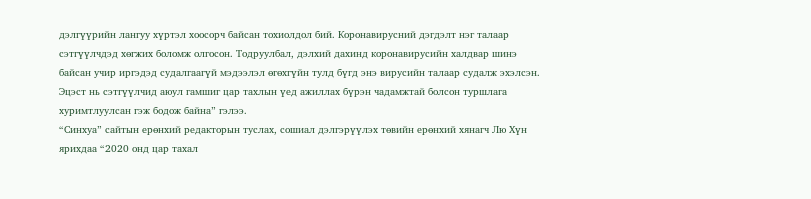дэлгүүрийн лангуу хүртэл хоосорч байсан тохиолдол бий. Коронавирусний дэгдэлт нэг талаар сэтгүүлчдэд хөгжих боломж олгосон. Тодруулбал, дэлхий дахинд коронавирусийн халдвар шинэ байсан учир иргэдэд судалгаагүй мэдээлэл өгөхгүйн тулд бүгд энэ вирусийн талаар судалж эхэлсэн. Эцэст нь сэтгүүлчид аюул гамшиг цар тахлын үед ажиллах бүрэн чадамжтай болсон туршлага хуримтлуулсан гэж бодож байна” гэлээ.
“Синхуа” сайтын ерөнхий редакторын туслах, сошиал дэлгэрүүлэх төвийн ерөнхий хянагч Лю Хүн ярихдаа “2020 онд цар тахал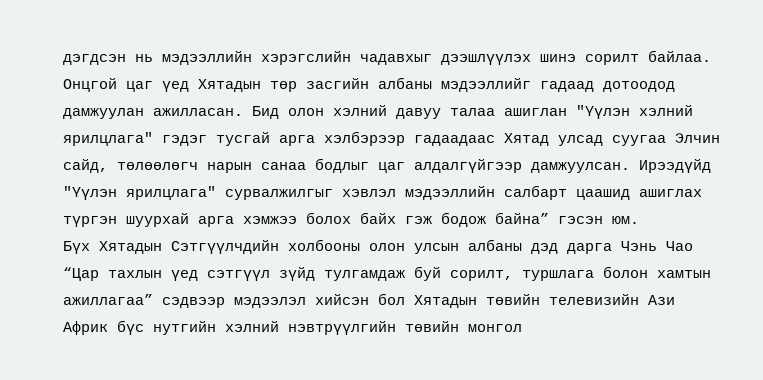дэгдсэн нь мэдээллийн хэрэгслийн чадавхыг дээшлүүлэх шинэ сорилт байлаа. Онцгой цаг үед Хятадын төр засгийн албаны мэдээллийг гадаад дотоодод дамжуулан ажилласан. Бид олон хэлний давуу талаа ашиглан "Үүлэн хэлний ярилцлага" гэдэг тусгай арга хэлбэрээр гадаадаас Хятад улсад суугаа Элчин сайд, төлөөлөгч нарын санаа бодлыг цаг алдалгүйгээр дамжуулсан. Ирээдүйд "Үүлэн ярилцлага" сурвалжилгыг хэвлэл мэдээллийн салбарт цаашид ашиглах түргэн шуурхай арга хэмжээ болох байх гэж бодож байна” гэсэн юм.
Бүх Хятадын Сэтгүүлчдийн холбооны олон улсын албаны дэд дарга Чэнь Чао “Цар тахлын үед сэтгүүл зүйд тулгамдаж буй сорилт, туршлага болон хамтын ажиллагаа” сэдвээр мэдээлэл хийсэн бол Хятадын төвийн телевизийн Ази Африк бүс нутгийн хэлний нэвтрүүлгийн төвийн монгол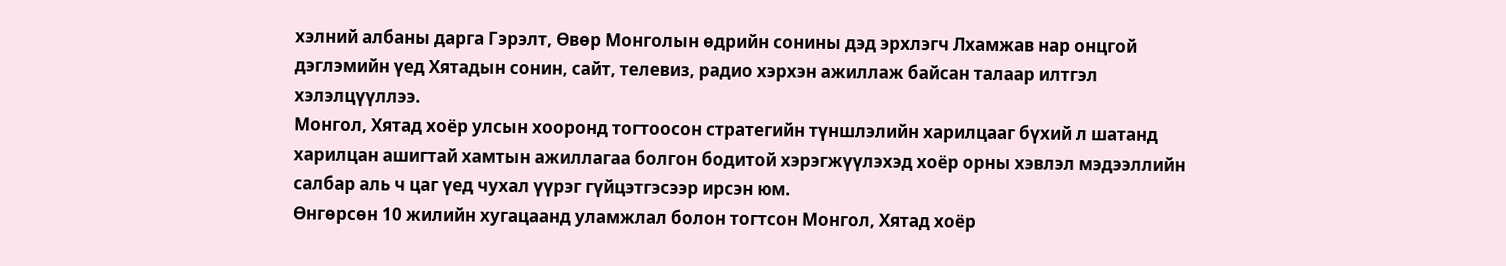хэлний албаны дарга Гэрэлт, Өвөр Монголын өдрийн сонины дэд эрхлэгч Лхамжав нар онцгой дэглэмийн үед Хятадын сонин, сайт, телевиз, радио хэрхэн ажиллаж байсан талаар илтгэл хэлэлцүүллээ.
Монгол, Хятад хоёр улсын хооронд тогтоосон стратегийн түншлэлийн харилцааг бүхий л шатанд харилцан ашигтай хамтын ажиллагаа болгон бодитой хэрэгжүүлэхэд хоёр орны хэвлэл мэдээллийн салбар аль ч цаг үед чухал үүрэг гүйцэтгэсээр ирсэн юм.
Өнгөрсөн 10 жилийн хугацаанд уламжлал болон тогтсон Монгол, Хятад хоёр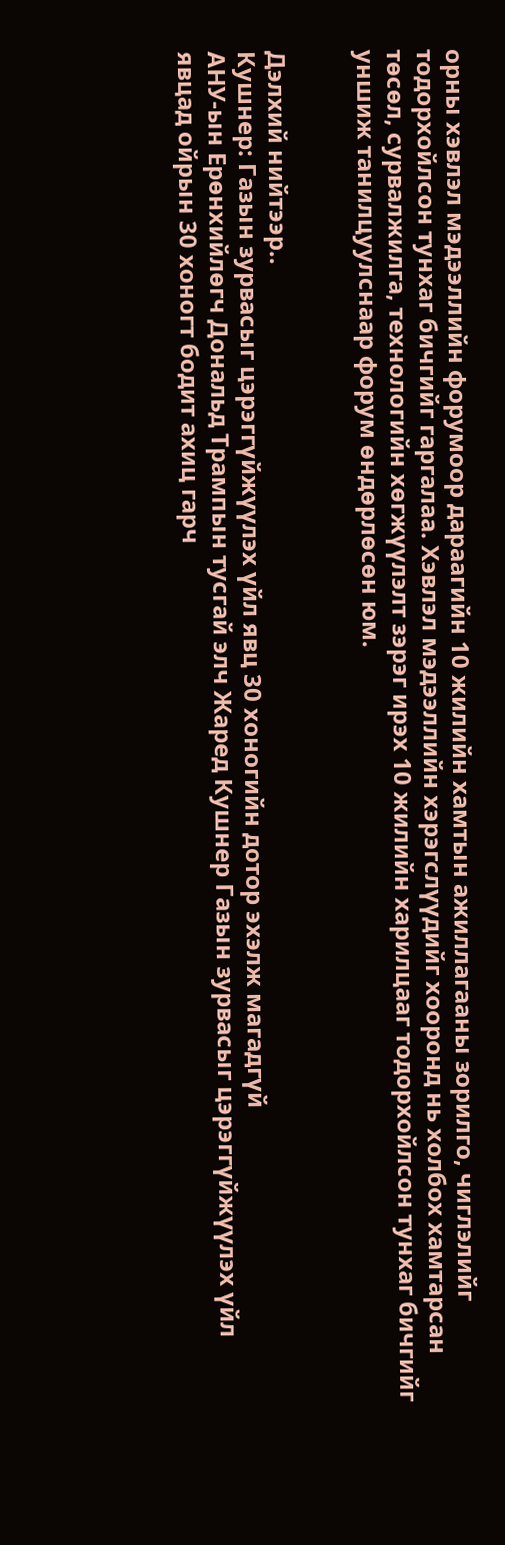орны хэвлэл мэдээллийн форумоор дараагийн 10 жилийн хамтын ажиллагааны зорилго, чиглэлийг тодорхойлсон тунхаг бичгийг гаргалаа. Хэвлэл мэдээллийн хэрэгслүүдийг хооронд нь холбох хамтарсан төсөл, сурвалжилга, технологийн хөгжүүлэлт зэрэг ирэх 10 жилийн харилцааг тодорхойлсон тунхаг бичгийг уншиж танилцуулснаар форум өндөрлөсөн юм.


Дэлхий нийтээр..
Кушнер: Газын зурвасыг цэрэггүйжүүлэх үйл явц 30 хоногийн дотор эхэлж магадгүй
АНУ-ын Ерөнхийлөгч Дональд Трампын тусгай элч Жаред Кушнер Газын зурвасыг цэрэггүйжүүлэх үйл явцад ойрын 30 хоногт бодит ахиц гарч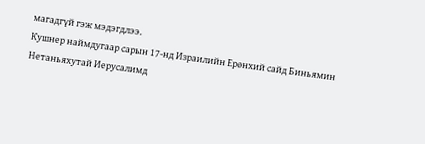магадгүй гэж мэдэгдлээ.
Кушнер наймдугаар сарын 17-нд Израилийн Ерөнхий сайд Биньямин Нетаньяхутай Иерусалимд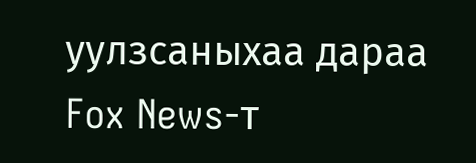уулзсаныхаа дараа Fox News-т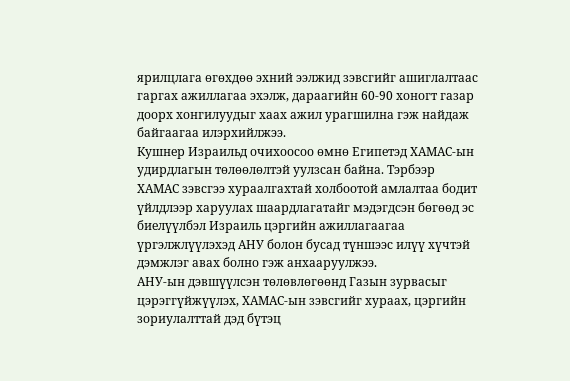ярилцлага өгөхдөө эхний ээлжид зэвсгийг ашиглалтаас гаргах ажиллагаа эхэлж, дараагийн 60-90 хоногт газар доорх хонгилуудыг хаах ажил урагшилна гэж найдаж байгаагаа илэрхийлжээ.
Кушнер Израильд очихоосоо өмнө Египетэд ХАМАС-ын удирдлагын төлөөлөлтэй уулзсан байна. Тэрбээр ХАМАС зэвсгээ хураалгахтай холбоотой амлалтаа бодит үйлдлээр харуулах шаардлагатайг мэдэгдсэн бөгөөд эс биелүүлбэл Израиль цэргийн ажиллагаагаа үргэлжлүүлэхэд АНУ болон бусад түншээс илүү хүчтэй дэмжлэг авах болно гэж анхааруулжээ.
АНУ-ын дэвшүүлсэн төлөвлөгөөнд Газын зурвасыг цэрэггүйжүүлэх, ХАМАС-ын зэвсгийг хураах, цэргийн зориулалттай дэд бүтэц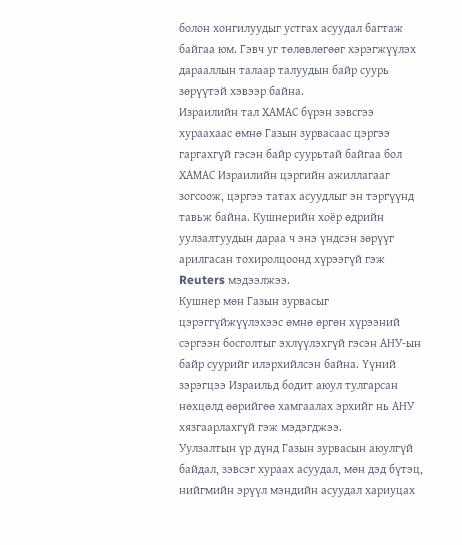болон хонгилуудыг устгах асуудал багтаж байгаа юм. Гэвч уг төлөвлөгөөг хэрэгжүүлэх дарааллын талаар талуудын байр суурь зөрүүтэй хэвээр байна.
Израилийн тал ХАМАС бүрэн зэвсгээ хураахаас өмнө Газын зурвасаас цэргээ гаргахгүй гэсэн байр суурьтай байгаа бол ХАМАС Израилийн цэргийн ажиллагааг зогсоож, цэргээ татах асуудлыг эн тэргүүнд тавьж байна. Кушнерийн хоёр өдрийн уулзалтуудын дараа ч энэ үндсэн зөрүүг арилгасан тохиролцоонд хүрээгүй гэж Reuters мэдээлжээ.
Кушнер мөн Газын зурвасыг цэрэггүйжүүлэхээс өмнө өргөн хүрээний сэргээн босголтыг эхлүүлэхгүй гэсэн АНУ-ын байр суурийг илэрхийлсэн байна. Үүний зэрэгцээ Израильд бодит аюул тулгарсан нөхцөлд өөрийгөө хамгаалах эрхийг нь АНУ хязгаарлахгүй гэж мэдэгджээ.
Уулзалтын үр дүнд Газын зурвасын аюулгүй байдал, зэвсэг хураах асуудал, мөн дэд бүтэц, нийгмийн эрүүл мэндийн асуудал хариуцах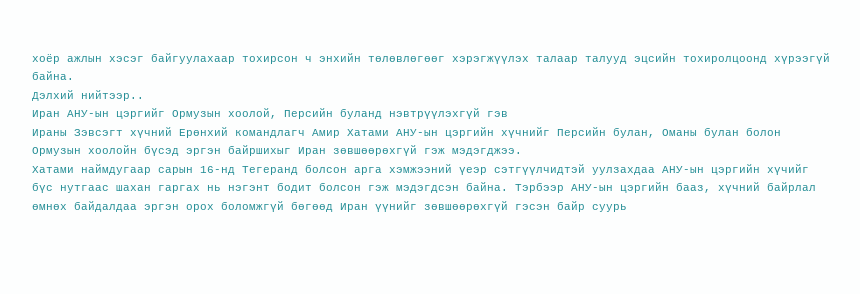хоёр ажлын хэсэг байгуулахаар тохирсон ч энхийн төлөвлөгөөг хэрэгжүүлэх талаар талууд эцсийн тохиролцоонд хүрээгүй байна.
Дэлхий нийтээр..
Иран АНУ-ын цэргийг Ормузын хоолой, Персийн буланд нэвтрүүлэхгүй гэв
Ираны Зэвсэгт хүчний Ерөнхий командлагч Амир Хатами АНУ-ын цэргийн хүчнийг Персийн булан, Оманы булан болон Ормузын хоолойн бүсэд эргэн байршихыг Иран зөвшөөрөхгүй гэж мэдэгджээ.
Хатами наймдугаар сарын 16-нд Тегеранд болсон арга хэмжээний үеэр сэтгүүлчидтэй уулзахдаа АНУ-ын цэргийн хүчийг бүс нутгаас шахан гаргах нь нэгэнт бодит болсон гэж мэдэгдсэн байна. Тэрбээр АНУ-ын цэргийн бааз, хүчний байрлал өмнөх байдалдаа эргэн орох боломжгүй бөгөөд Иран үүнийг зөвшөөрөхгүй гэсэн байр суурь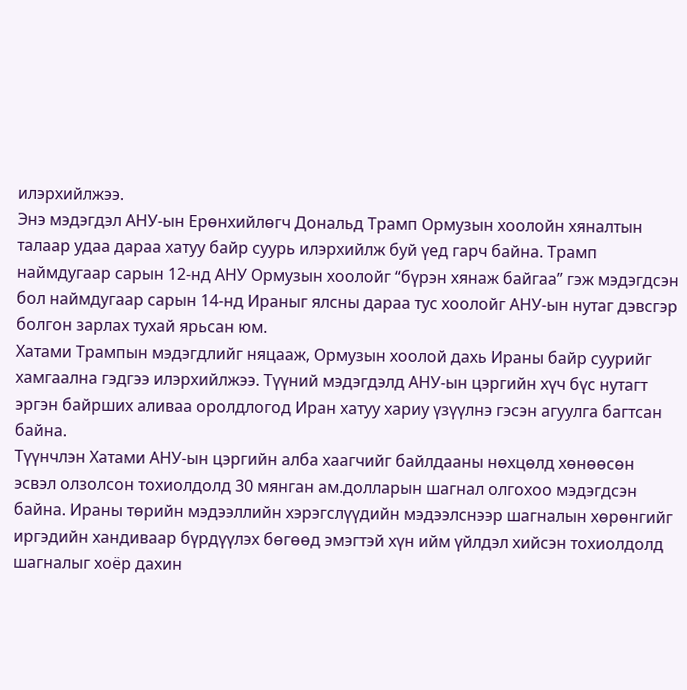илэрхийлжээ.
Энэ мэдэгдэл АНУ-ын Ерөнхийлөгч Дональд Трамп Ормузын хоолойн хяналтын талаар удаа дараа хатуу байр суурь илэрхийлж буй үед гарч байна. Трамп наймдугаар сарын 12-нд АНУ Ормузын хоолойг “бүрэн хянаж байгаа” гэж мэдэгдсэн бол наймдугаар сарын 14-нд Ираныг ялсны дараа тус хоолойг АНУ-ын нутаг дэвсгэр болгон зарлах тухай ярьсан юм.
Хатами Трампын мэдэгдлийг няцааж, Ормузын хоолой дахь Ираны байр суурийг хамгаална гэдгээ илэрхийлжээ. Түүний мэдэгдэлд АНУ-ын цэргийн хүч бүс нутагт эргэн байрших аливаа оролдлогод Иран хатуу хариу үзүүлнэ гэсэн агуулга багтсан байна.
Түүнчлэн Хатами АНУ-ын цэргийн алба хаагчийг байлдааны нөхцөлд хөнөөсөн эсвэл олзолсон тохиолдолд 30 мянган ам.долларын шагнал олгохоо мэдэгдсэн байна. Ираны төрийн мэдээллийн хэрэгслүүдийн мэдээлснээр шагналын хөрөнгийг иргэдийн хандиваар бүрдүүлэх бөгөөд эмэгтэй хүн ийм үйлдэл хийсэн тохиолдолд шагналыг хоёр дахин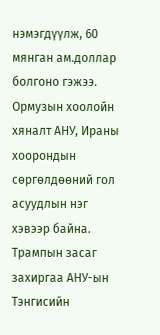нэмэгдүүлж, 60 мянган ам.доллар болгоно гэжээ.
Ормузын хоолойн хяналт АНУ, Ираны хоорондын сөргөлдөөний гол асуудлын нэг хэвээр байна. Трампын засаг захиргаа АНУ-ын Тэнгисийн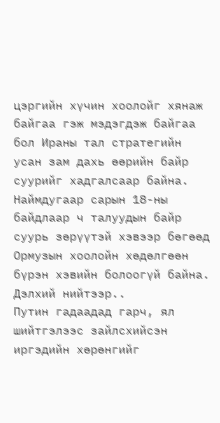цэргийн хүчин хоолойг хянаж байгаа гэж мэдэгдэж байгаа бол Ираны тал стратегийн усан зам дахь өөрийн байр суурийг хадгалсаар байна. Наймдугаар сарын 18-ны байдлаар ч талуудын байр суурь зөрүүтэй хэвээр бөгөөд Ормузын хоолойн хөдөлгөөн бүрэн хэвийн болоогүй байна.
Дэлхий нийтээр..
Путин гадаадад гарч, ял шийтгэлээс зайлсхийсэн иргэдийн хөрөнгийг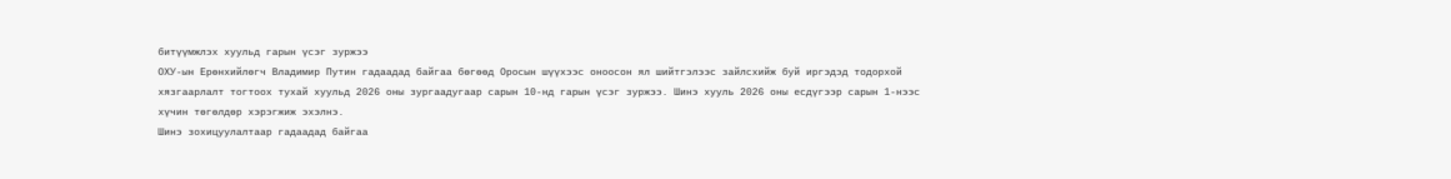битүүмжлэх хуульд гарын үсэг зуржээ
ОХУ-ын Ерөнхийлөгч Владимир Путин гадаадад байгаа бөгөөд Оросын шүүхээс оноосон ял шийтгэлээс зайлсхийж буй иргэдэд тодорхой хязгаарлалт тогтоох тухай хуульд 2026 оны зургаадугаар сарын 10-нд гарын үсэг зуржээ. Шинэ хууль 2026 оны есдүгээр сарын 1-нээс хүчин төгөлдөр хэрэгжиж эхэлнэ.
Шинэ зохицуулалтаар гадаадад байгаа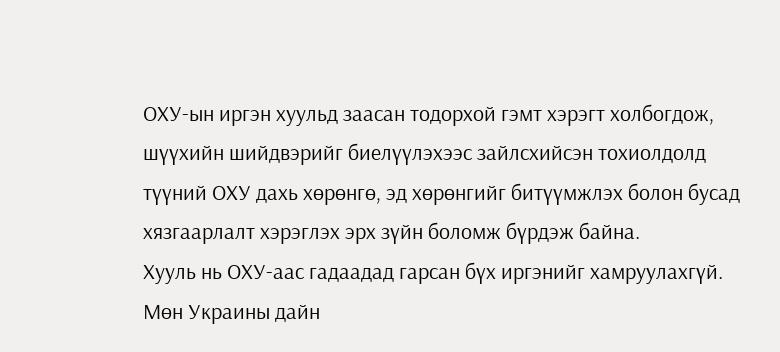ОХУ-ын иргэн хуульд заасан тодорхой гэмт хэрэгт холбогдож, шүүхийн шийдвэрийг биелүүлэхээс зайлсхийсэн тохиолдолд түүний ОХУ дахь хөрөнгө, эд хөрөнгийг битүүмжлэх болон бусад хязгаарлалт хэрэглэх эрх зүйн боломж бүрдэж байна.
Хууль нь ОХУ-аас гадаадад гарсан бүх иргэнийг хамруулахгүй. Мөн Украины дайн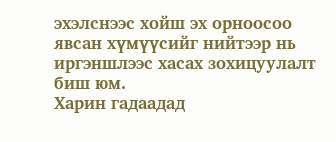эхэлснээс хойш эх орноосоо явсан хүмүүсийг нийтээр нь иргэншлээс хасах зохицуулалт биш юм.
Харин гадаадад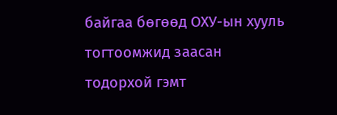байгаа бөгөөд ОХУ-ын хууль тогтоомжид заасан тодорхой гэмт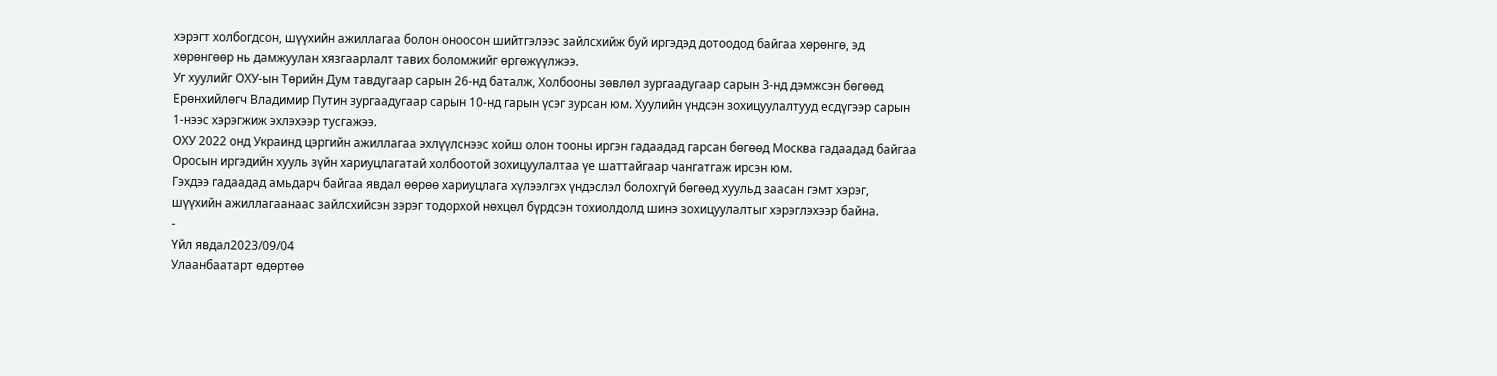хэрэгт холбогдсон, шүүхийн ажиллагаа болон оноосон шийтгэлээс зайлсхийж буй иргэдэд дотоодод байгаа хөрөнгө, эд хөрөнгөөр нь дамжуулан хязгаарлалт тавих боломжийг өргөжүүлжээ.
Уг хуулийг ОХУ-ын Төрийн Дум тавдугаар сарын 26-нд баталж, Холбооны зөвлөл зургаадугаар сарын 3-нд дэмжсэн бөгөөд Ерөнхийлөгч Владимир Путин зургаадугаар сарын 10-нд гарын үсэг зурсан юм. Хуулийн үндсэн зохицуулалтууд есдүгээр сарын 1-нээс хэрэгжиж эхлэхээр тусгажээ.
ОХУ 2022 онд Украинд цэргийн ажиллагаа эхлүүлснээс хойш олон тооны иргэн гадаадад гарсан бөгөөд Москва гадаадад байгаа Оросын иргэдийн хууль зүйн хариуцлагатай холбоотой зохицуулалтаа үе шаттайгаар чангатгаж ирсэн юм.
Гэхдээ гадаадад амьдарч байгаа явдал өөрөө хариуцлага хүлээлгэх үндэслэл болохгүй бөгөөд хуульд заасан гэмт хэрэг, шүүхийн ажиллагаанаас зайлсхийсэн зэрэг тодорхой нөхцөл бүрдсэн тохиолдолд шинэ зохицуулалтыг хэрэглэхээр байна.
-
Үйл явдал2023/09/04
Улаанбаатарт өдөртөө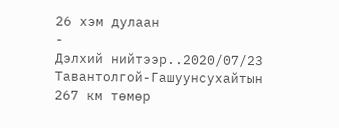26 хэм дулаан
-
Дэлхий нийтээр..2020/07/23
Тавантолгой-Гашуунсухайтын 267 км төмөр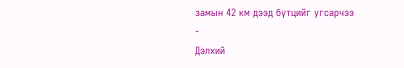замын 42 км дээд бүтцийг угсарчээ
-
Дэлхий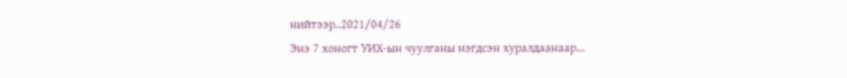нийтээр..2021/04/26
Энэ 7 хоногт УИХ-ын чуулганы нэгдсэн хуралдаанаар...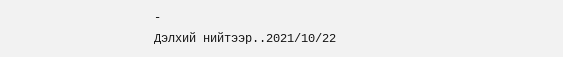-
Дэлхий нийтээр..2021/10/22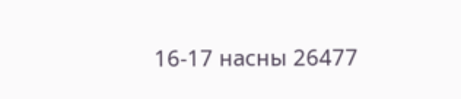16-17 насны 26477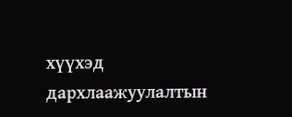хүүхэд дархлаажуулалтын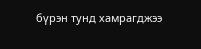бүрэн тунд хамрагджээ